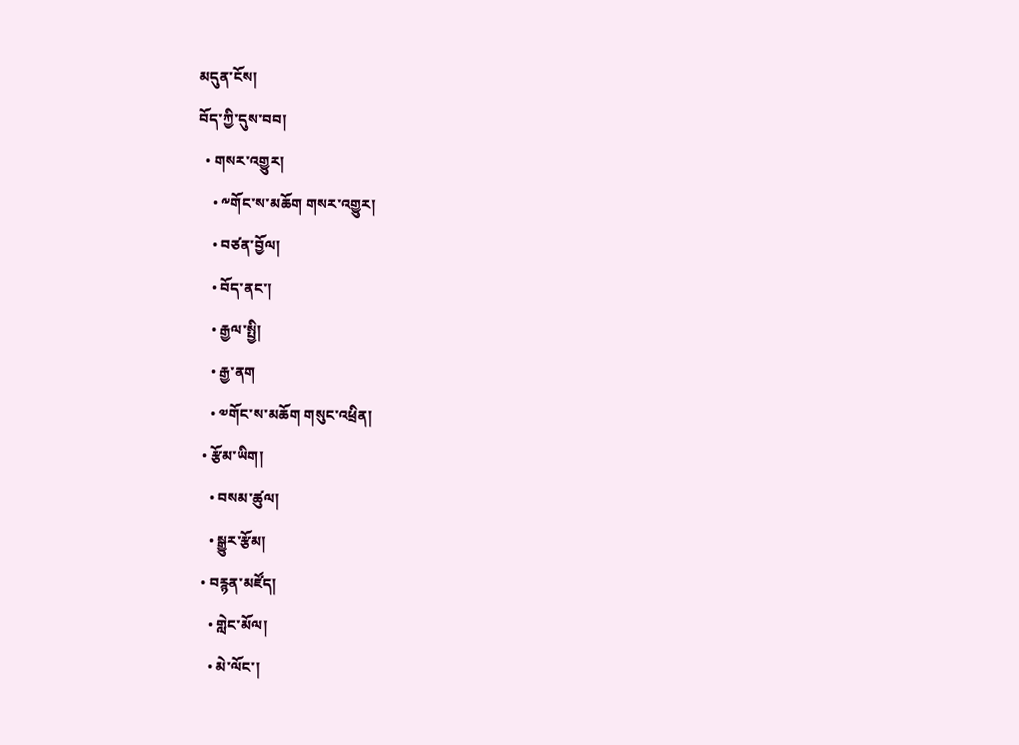མདུན་ངོས།
བོད་ཀྱི་དུས་བབ།
  • གསར་འགྱུར།
    • ༸གོང་ས་མཆོག གསར་འགྱུར།
    • བཙན་བྱོལ།
    • བོད་ནང་།
    • རྒྱལ་སྤྱི།
    • རྒྱ་ནག
    • ༧གོང་ས་མཆོག གསུང་འཕྲིན།
  • རྩོམ་ཡིག།
    • བསམ་ཚུལ།
    • སྒྱུར་རྩོམ།
  • བརྙན་མཛོད།
    • གླེང་མོལ།
    • མེ་ལོང་།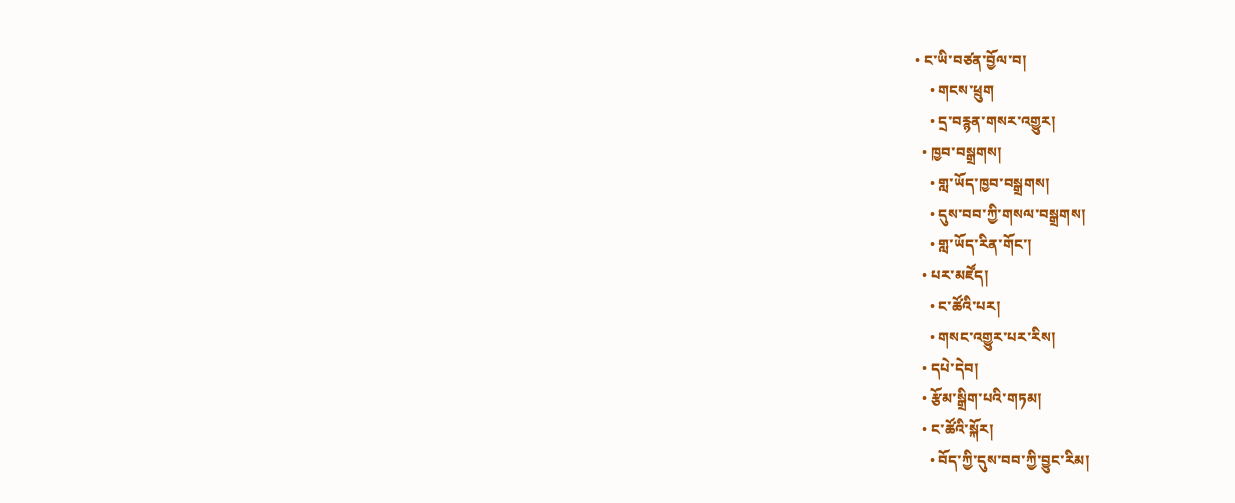• ང་ཡི་བཙན་བྱོལ་བ།
    • གངས་ཕྲུག
    • དྲ་བརྙན་གསར་འགྱུར།
  • ཁྱབ་བསྒྲགས།
    • གླ་ཡོད་ཁྱབ་བསྒྲགས།
    • དུས་བབ་ཀྱི་གསལ་བསྒྲགས།
    • གླ་ཡོད་རིན་གོང་།
  • པར་མཛོད།
    • ང་ཚོའི་པར།
    • གསང་འགྱུར་པར་རིས།
  • དཔེ་དེབ།
  • རྩོམ་སྒྲིག་པའི་གཏམ།
  • ང་ཚོའི་སྐོར།
    • བོད་ཀྱི་དུས་བབ་ཀྱི་བྱུང་རིམ།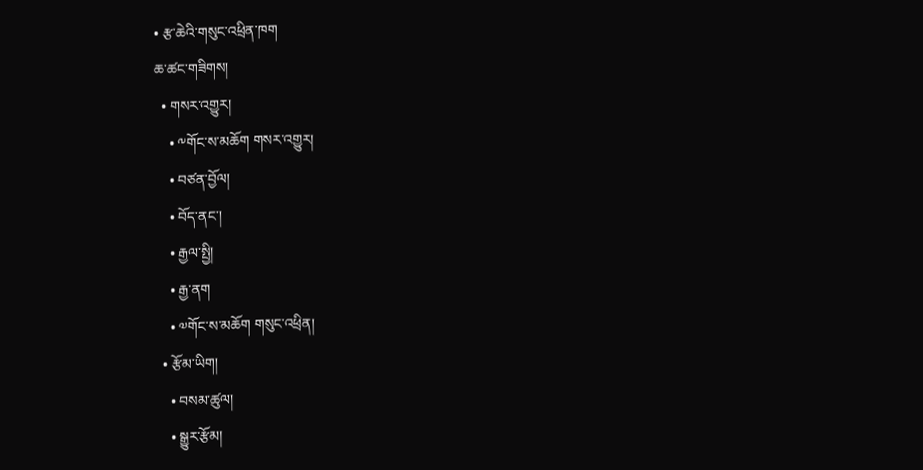• རྩ་ཆེའི་གསུང་འཕྲིན་ཁག
ཆ་ཚང་གཟིགས།
  • གསར་འགྱུར།
    • ༸གོང་ས་མཆོག གསར་འགྱུར།
    • བཙན་བྱོལ།
    • བོད་ནང་།
    • རྒྱལ་སྤྱི།
    • རྒྱ་ནག
    • ༧གོང་ས་མཆོག གསུང་འཕྲིན།
  • རྩོམ་ཡིག།
    • བསམ་ཚུལ།
    • སྒྱུར་རྩོམ།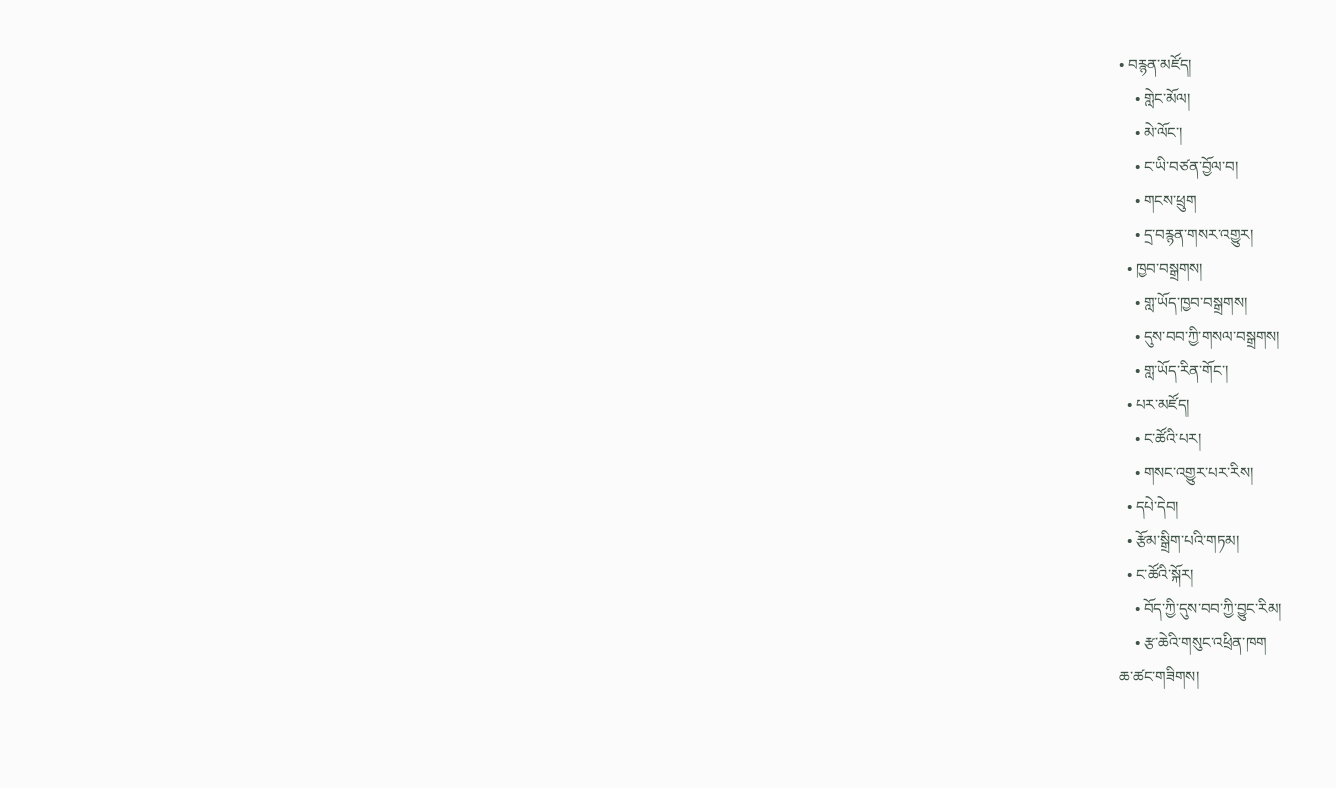• བརྙན་མཛོད།
    • གླེང་མོལ།
    • མེ་ལོང་།
    • ང་ཡི་བཙན་བྱོལ་བ།
    • གངས་ཕྲུག
    • དྲ་བརྙན་གསར་འགྱུར།
  • ཁྱབ་བསྒྲགས།
    • གླ་ཡོད་ཁྱབ་བསྒྲགས།
    • དུས་བབ་ཀྱི་གསལ་བསྒྲགས།
    • གླ་ཡོད་རིན་གོང་།
  • པར་མཛོད།
    • ང་ཚོའི་པར།
    • གསང་འགྱུར་པར་རིས།
  • དཔེ་དེབ།
  • རྩོམ་སྒྲིག་པའི་གཏམ།
  • ང་ཚོའི་སྐོར།
    • བོད་ཀྱི་དུས་བབ་ཀྱི་བྱུང་རིམ།
    • རྩ་ཆེའི་གསུང་འཕྲིན་ཁག
ཆ་ཚང་གཟིགས།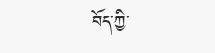བོད་ཀྱི་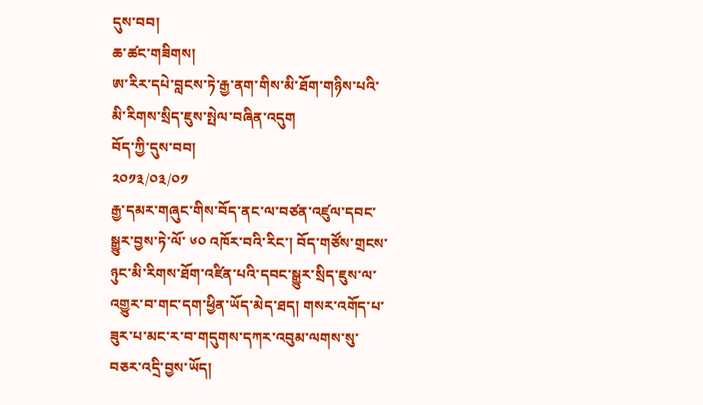དུས་བབ།
ཆ་ཚང་གཟིགས།
ཨ་རིར་དཔེ་བླངས་ཏེ་རྒྱ་ནག་གིས་མི་ཐོག་གཉིས་པའི་མི་རིགས་སྲིད་ཇུས་སྤེལ་བཞིན་འདུག
བོད་ཀྱི་དུས་བབ།
༢༠༡༣/༠༣/༠༡
རྒྱ་དམར་གཞུང་གིས་བོད་ནང་ལ་བཙན་འཛུལ་དབང་སྒྱུར་བྱས་ཏེ་ལོ་ ༦༠ འཁོར་བའི་རིང་། བོད་གཙོས་གྲངས་ཉུང་མི་རིགས་ཐོག་འཛིན་པའི་དབང་སྒྱུར་སྲིད་ཇུས་ལ་འགྱུར་བ་གང་དག་ཕྱིན་ཡོད་མེད་ཐད། གསར་འགོད་པ་ཟུར་པ་མང་ར་བ་གདུགས་དཀར་འབུམ་ལགས་སུ་བཅར་འདྲི་བྱས་ཡོད།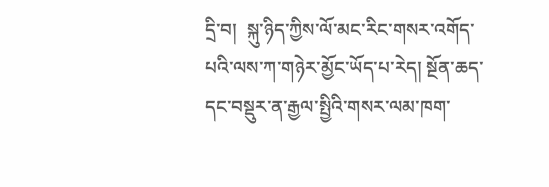དྲི་བ།  སྐུ་ཉིད་ཀྱིས་ལོ་མང་རིང་གསར་འགོད་པའི་ལས་ཀ་གཉེར་མྱོང་ཡོད་པ་རེད། སྔོན་ཆད་དང་བསྡུར་ན་རྒྱལ་སྤྱིའི་གསར་ལམ་ཁག་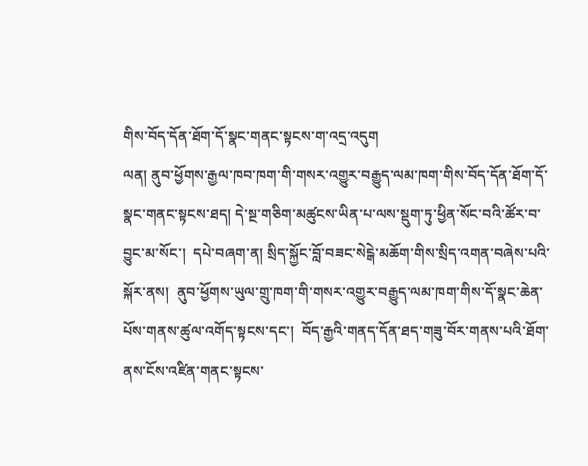གིས་བོད་དོན་ཐོག་དོ་སྣང་གནང་སྟངས་ག་འདྲ་འདུག
ལན། ནུབ་ཕྱོགས་རྒྱལ་ཁབ་ཁག་གི་གསར་འགྱུར་བརྒྱུད་ལམ་ཁག་གིས་བོད་དོན་ཐོག་དོ་སྣང་གནང་སྟངས་ཐད། དེ་སྔ་གཅིག་མཚུངས་ཡིན་པ་ལས་སྡུག་ཏུ་ཕྱིན་སོང་བའི་ཚོར་བ་བྱུང་མ་སོང་།  དཔེ་བཞག་ན། སྲིད་སྐྱོང་བློ་བཟང་སེངྒེ་མཆོག་གིས་སྲིད་འགན་བཞེས་པའི་སྐོར་ནས།  ནུབ་ཕྱོགས་ཡུལ་གྲུ་ཁག་གི་གསར་འགྱུར་བརྒྱུད་ལམ་ཁག་གིས་དོ་སྣང་ཆེན་པོས་གནས་ཚུལ་འགོད་སྟངས་དང་།  བོད་རྒྱའི་གནད་དོན་ཐད་གཟུ་བོར་གནས་པའི་ཐོག་ནས་ངོས་འཛིན་གནང་སྟངས་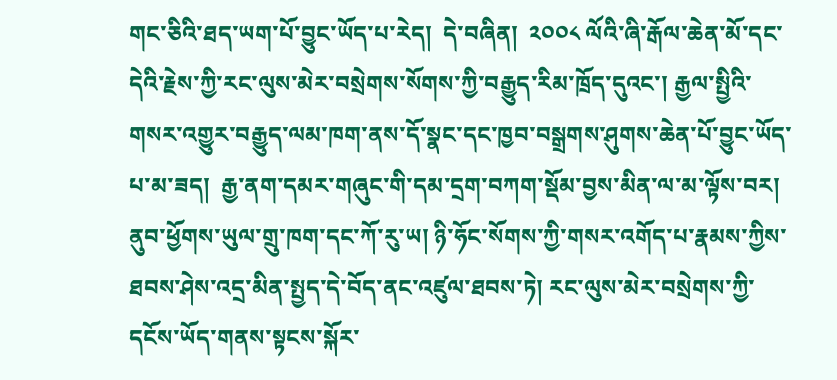གང་ཅིའི་ཐད་ཡག་པོ་བྱུང་ཡོད་པ་རེད།  དེ་བཞིན།  ༢༠༠༨ ལོའི་ཞི་རྒོལ་ཆེན་མོ་དང་དེའི་རྗེས་ཀྱི་རང་ལུས་མེར་བསྲེགས་སོགས་ཀྱི་བརྒྱུད་རིམ་ཁྲོད་དུའང་། རྒྱལ་སྤྱིའི་གསར་འགྱུར་བརྒྱུད་ལམ་ཁག་ནས་དོ་སྣང་དང་ཁྱབ་བསྒྲགས་ཤུགས་ཆེན་པོ་བྱུང་ཡོད་པ་མ་ཟད།  རྒྱ་ནག་དམར་གཞུང་གི་དམ་དྲག་བཀག་སྡོམ་བྱས་མིན་ལ་མ་ལྟོས་བར།  ནུབ་ཕྱོགས་ཡུལ་གྲུ་ཁག་དང་ཀོ་རུ་ཡ། ཉི་ཧོང་སོགས་ཀྱི་གསར་འགོད་པ་རྣམས་ཀྱིས་ཐབས་ཤེས་འདྲ་མིན་སྤྱད་དེ་བོད་ནང་འཛུལ་ཐབས་ཏེ། རང་ལུས་མེར་བསྲེགས་ཀྱི་དངོས་ཡོད་གནས་སྟངས་སྐོར་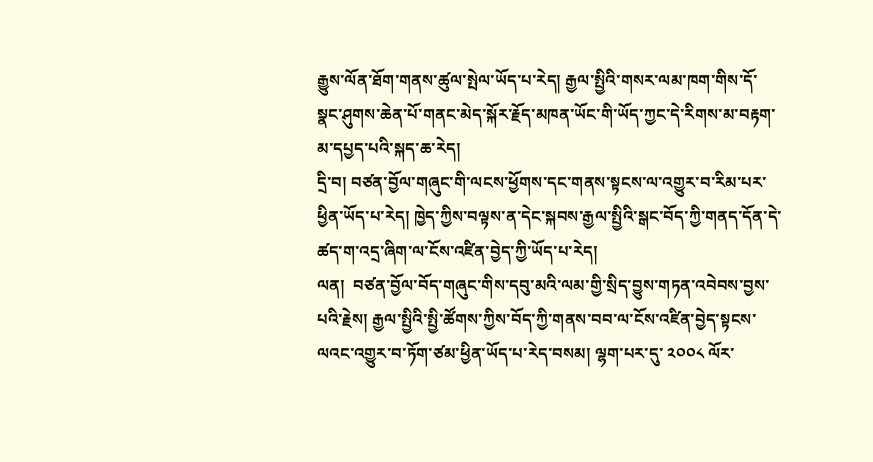རྒྱུས་ལོན་ཐོག་གནས་ཚུལ་སྤེལ་ཡོད་པ་རེད། རྒྱལ་སྤྱིའི་གསར་ལམ་ཁག་གིས་དོ་སྣང་ཤུགས་ཆེན་པོ་གནང་མེད་སྐོར་རྗོད་མཁན་ཡོང་གི་ཡོད་ཀྱང་དེ་རིགས་མ་བརྟག་མ་དཔྱད་པའི་སྐད་ཆ་རེད།
དྲི་བ། བཙན་བྱོལ་གཞུང་གི་ལངས་ཕྱོགས་དང་གནས་སྟངས་ལ་འགྱུར་བ་རིམ་པར་ཕྱིན་ཡོད་པ་རེད། ཁྱེད་ཀྱིས་བལྟས་ན་དེང་སྐབས་རྒྱལ་སྤྱིའི་སྒང་བོད་ཀྱི་གནད་དོན་དེ་ཚད་ག་འདྲ་ཞིག་ལ་ངོས་འཛིན་བྱེད་ཀྱི་ཡོད་པ་རེད།
ལན།  བཙན་བྱོལ་བོད་གཞུང་གིས་དབུ་མའི་ལམ་གྱི་སྲིད་བྱུས་གཏན་འབེབས་བྱས་པའི་རྗེས། རྒྱལ་སྤྱིའི་སྤྱི་ཚོགས་ཀྱིས་བོད་ཀྱི་གནས་བབ་ལ་ངོས་འཛིན་བྱེད་སྟངས་ལའང་འགྱུར་བ་ཏོག་ཙམ་ཕྱིན་ཡོད་པ་རེད་བསམ། ལྷག་པར་དུ་ ༢༠༠༨ ལོར་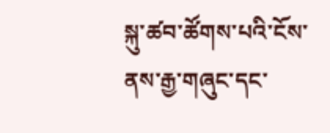སྐུ་ཚབ་ཚོགས་པའི་ངོས་ནས་རྒྱ་གཞུང་དང་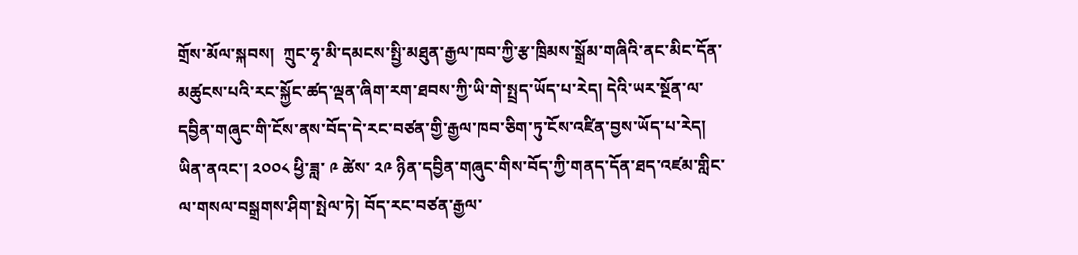གྲོས་མོལ་སྐབས།  ཀྲུང་ཧྭ་མི་དམངས་སྤྱི་མཐུན་རྒྱལ་ཁབ་ཀྱི་རྩ་ཁྲིམས་སྒྲོམ་གཞིའི་ནང་མིང་དོན་མཚུངས་པའི་རང་སྐྱོང་ཚད་ལྡན་ཞིག་རག་ཐབས་ཀྱི་ཡི་གེ་སྤྲད་ཡོད་པ་རེད། དེའི་ཡར་སྔོན་ལ་དབྱིན་གཞུང་གི་ངོས་ནས་བོད་དེ་རང་བཙན་གྱི་རྒྱལ་ཁབ་ཅིག་ཏུ་ངོས་འཛིན་བྱས་ཡོད་པ་རེད། ཡིན་ནའང་། ༢༠༠༨ ཕྱི་ཟླ་ ༩ ཚེས་ ༢༩ ཉིན་དབྱིན་གཞུང་གིས་བོད་ཀྱི་གནད་དོན་ཐད་འཛམ་གླིང་ལ་གསལ་བསྒྲགས་ཤིག་སྤེལ་ཏེ། བོད་རང་བཙན་རྒྱལ་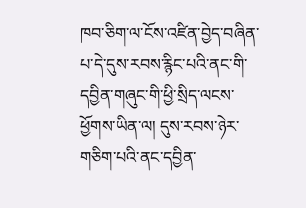ཁབ་ཅིག་ལ་ངོས་འཛིན་བྱེད་བཞིན་པ་དེ་དུས་རབས་རྙིང་པའི་ནང་གི་དབྱིན་གཞུང་གི་ཕྱི་སྲིད་ལངས་ཕྱོགས་ཡིན་ལ། དུས་རབས་ཉེར་གཅིག་པའི་ནང་དབྱིན་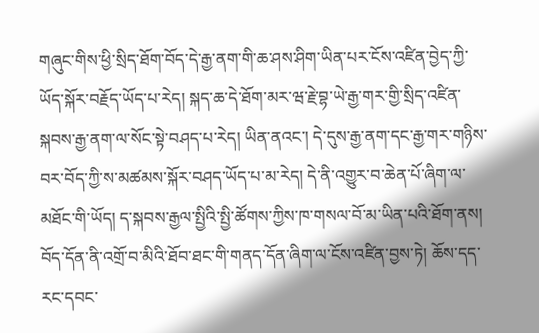གཞུང་གིས་ཕྱི་སྲིད་ཐོག་བོད་དེ་རྒྱ་ནག་གི་ཆ་ཤས་ཤིག་ཡིན་པར་ངོས་འཛིན་བྱེད་ཀྱི་ཡོད་སྐོར་བརྗོད་ཡོད་པ་རེད། སྐད་ཆ་དེ་ཐོག་མར་ཝ་རྗེ་བྷ་ཡེ་རྒྱ་གར་གྱི་སྲིད་འཛིན་སྐབས་རྒྱ་ནག་ལ་སོང་སྟེ་བཤད་པ་རེད། ཡིན་ནའང་། དེ་དུས་རྒྱ་ནག་དང་རྒྱ་གར་གཉིས་བར་བོད་ཀྱི་ས་མཚམས་སྐོར་བཤད་ཡོད་པ་མ་རེད། དེ་ནི་འགྱུར་བ་ཆེན་པོ་ཞིག་ལ་མཐོང་གི་ཡོད། ད་སྐབས་རྒྱལ་སྤྱིའི་སྤྱི་ཚོགས་ཀྱིས་ཁ་གསལ་བོ་མ་ཡིན་པའི་ཐོག་ནས། བོད་དོན་ནི་འགྲོ་བ་མིའི་ཐོབ་ཐང་གི་གནད་དོན་ཞིག་ལ་ངོས་འཛིན་བྱས་ཏེ། ཆོས་དད་རང་དབང་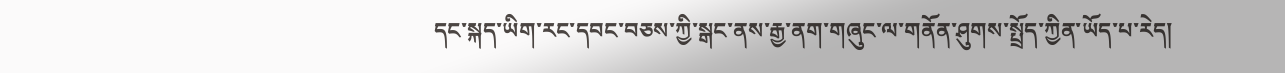དང་སྐད་ཡིག་རང་དབང་བཅས་ཀྱི་སྒང་ནས་རྒྱ་ནག་གཞུང་ལ་གནོན་ཤུགས་སྤྲོད་ཀྱིན་ཡོད་པ་རེད།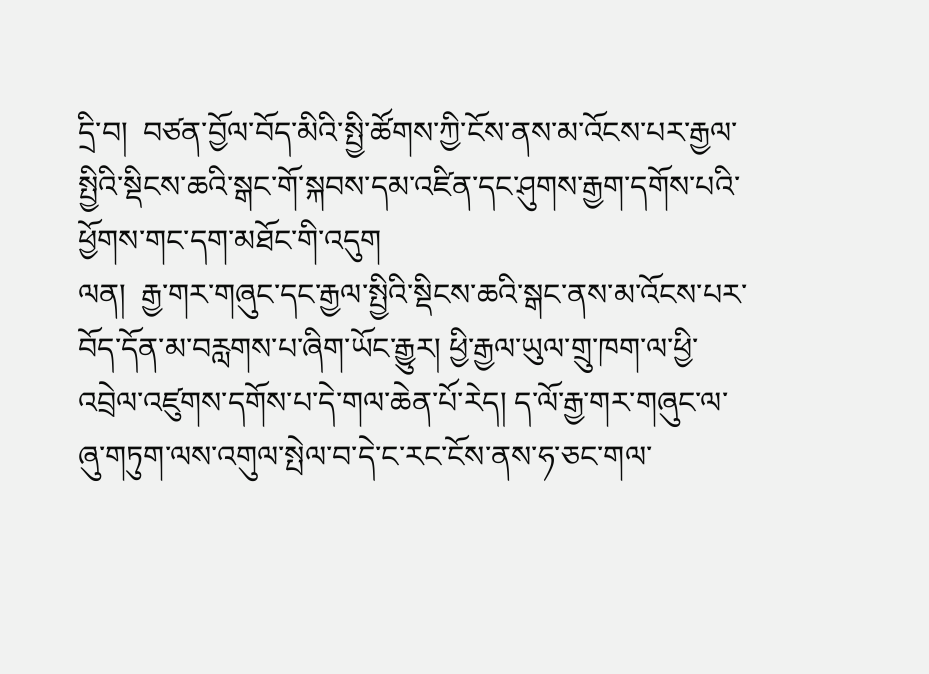དྲི་བ།  བཙན་བྱོལ་བོད་མིའི་སྤྱི་ཚོགས་ཀྱི་ངོས་ནས་མ་འོངས་པར་རྒྱལ་སྤྱིའི་སྡིངས་ཆའི་སྒང་གོ་སྐབས་དམ་འཛིན་དང་ཤུགས་རྒྱག་དགོས་པའི་ཕྱོགས་གང་དག་མཐོང་གི་འདུག
ལན།  རྒྱ་གར་གཞུང་དང་རྒྱལ་སྤྱིའི་སྡིངས་ཆའི་སྒང་ནས་མ་འོངས་པར་བོད་དོན་མ་བརླགས་པ་ཞིག་ཡོང་རྒྱུར། ཕྱི་རྒྱལ་ཡུལ་གྲུ་ཁག་ལ་ཕྱི་འབྲེལ་འཛུགས་དགོས་པ་དེ་གལ་ཆེན་པོ་རེད། ད་ལོ་རྒྱ་གར་གཞུང་ལ་ཞུ་གཏུག་ལས་འགུལ་སྤེལ་བ་དེ་ང་རང་ངོས་ནས་ཧ་ཅང་གལ་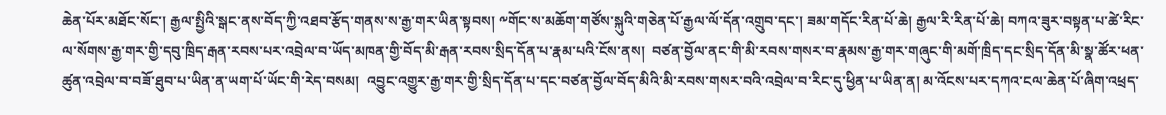ཆེན་པོར་མཐོང་སོང་། རྒྱལ་སྤྱིའི་སྒང་ནས་བོད་ཀྱི་འཐབ་རྩོད་གནས་ས་རྒྱ་གར་ཡིན་སྟབས། ༸གོང་ས་མཆོག་གཙོས་སྐུའི་གཅེན་པོ་རྒྱལ་ལོ་དོན་འགྲུབ་དང་། ཟམ་གདོང་རིན་པོ་ཆེ། རྒྱལ་རི་རིན་པོ་ཆེ། བཀའ་ཟུར་བསྟན་པ་ཚེ་རིང་ལ་སོགས་རྒྱ་གར་གྱི་དབུ་ཁྲིད་རྒན་རབས་པར་འབྲེལ་བ་ཡོད་མཁན་གྱི་བོད་མི་རྒན་རབས་སྲིད་དོན་པ་རྣམ་པའི་ངོས་ནས།  བཙན་བྱོལ་ནང་གི་མི་རབས་གསར་བ་རྣམས་རྒྱ་གར་གཞུང་གི་མགོ་ཁྲིད་དང་སྲིད་དོན་མི་སྣ་ཚོར་ཕན་ཚུན་འབྲེལ་བ་བཟོ་ཐུབ་པ་ཡིན་ན་ཡག་པོ་ཡོང་གི་རེད་བསམ།  འབྱུང་འགྱུར་རྒྱ་གར་གྱི་སྲིད་དོན་པ་དང་བཙན་བྱོལ་བོད་མིའི་མི་རབས་གསར་བའི་འབྲེལ་བ་རིང་དུ་ཕྱིན་པ་ཡིན་ན། མ་འོངས་པར་དཀའ་ངལ་ཆེན་པོ་ཞིག་འཕྲད་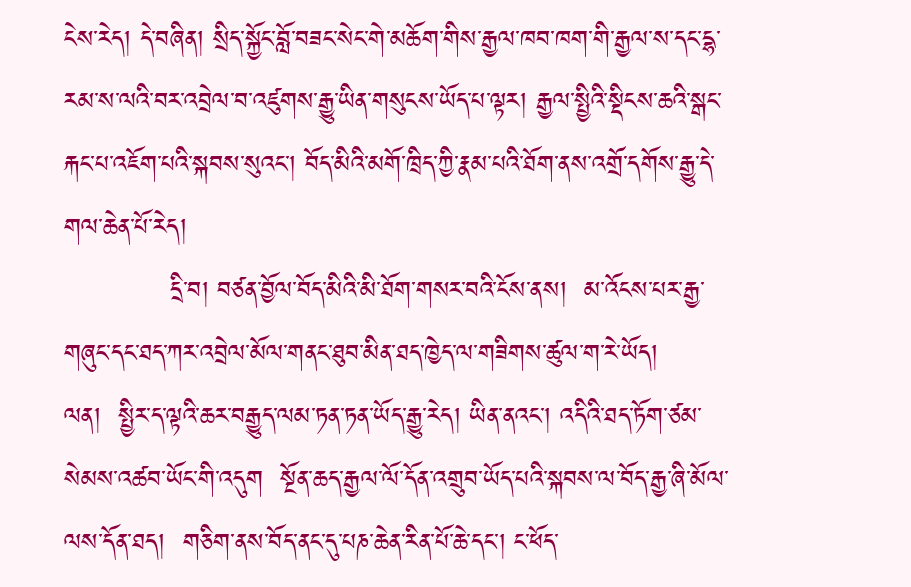ངེས་རེད། དེ་བཞིན། སྲིད་སྐྱོང་བློ་བཟང་སེང་གེ་མཆོག་གིས་རྒྱལ་ཁབ་ཁག་གི་རྒྱལ་ས་དང་དྷ་རམ་ས་ལའི་བར་འབྲེལ་བ་འཛུགས་རྒྱུ་ཡིན་གསུངས་ཡོད་པ་ལྟར། རྒྱལ་སྤྱིའི་སྡིངས་ཆའི་སྒང་རྐང་པ་འཇོག་པའི་སྐབས་སུའང་། བོད་མིའི་མགོ་ཁྲིད་ཀྱི་རྣམ་པའི་ཐོག་ནས་འགྲོ་དགོས་རྒྱུ་དེ་གལ་ཆེན་པོ་རེད།
            དྲི་བ། བཙན་བྱོལ་བོད་མིའི་མི་ཐོག་གསར་བའི་ངོས་ནས།  མ་འོངས་པར་རྒྱ་གཞུང་དང་ཐད་ཀར་འབྲེལ་མོལ་གནང་ཐུབ་མིན་ཐད་ཁྱེད་ལ་གཟིགས་ཚུལ་ག་རེ་ཡོད།
ལན།  སྤྱིར་ད་ལྟའི་ཆར་བརྒྱུད་ལམ་ཏན་ཏན་ཡོད་རྒྱུ་རེད། ཡིན་ནའང་། འདིའི་ཐད་ཏོག་ཙམ་སེམས་འཚབ་ཡོང་གི་འདུག  སྔོན་ཆད་རྒྱལ་ལོ་དོན་འགྲུབ་ཡོད་པའི་སྐབས་ལ་བོད་རྒྱ་ཞི་མོལ་ལས་དོན་ཐད།  གཅིག་ནས་བོད་ནང་དུ་པཎ་ཆེན་རིན་པོ་ཆེ་དང་། ང་ཕོད་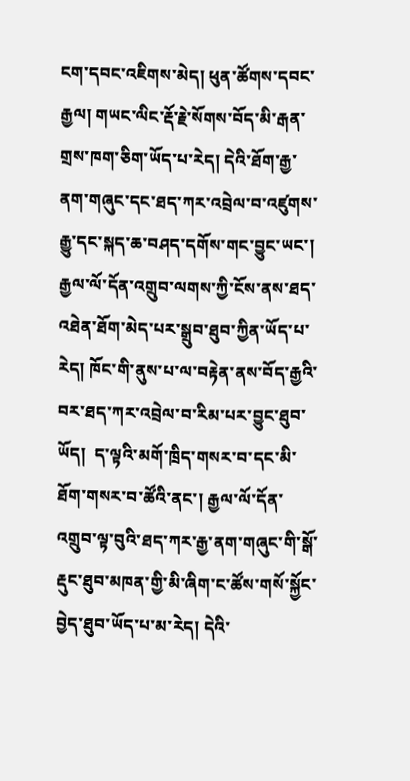ངག་དབང་འཇིགས་མེད། ཕུན་ཚོགས་དབང་རྒྱལ། གཡང་ལིང་རྡོ་རྗེ་སོགས་བོད་མི་རྒན་གྲས་ཁག་ཅིག་ཡོད་པ་རེད། དེའི་ཐོག་རྒྱ་ནག་གཞུང་དང་ཐད་ཀར་འབྲེལ་བ་འཛུགས་རྒྱུ་དང་སྐད་ཆ་བཤད་དགོས་གང་བྱུང་ཡང་།  རྒྱལ་ལོ་དོན་འགྲུབ་ལགས་ཀྱི་ངོས་ནས་ཐད་འཐེན་ཐོག་མེད་པར་སྒྲུབ་ཐུབ་ཀྱིན་ཡོད་པ་རེད། ཁོང་གི་ནུས་པ་ལ་བརྟེན་ནས་བོད་རྒྱའི་བར་ཐད་ཀར་འབྲེལ་བ་རིམ་པར་བྱུང་ཐུབ་ཡོད།  ད་ལྟའི་མགོ་ཁྲིད་གསར་བ་དང་མི་ཐོག་གསར་བ་ཚོའི་ནང་། རྒྱལ་ལོ་དོན་འགྲུབ་ལྟ་བུའི་ཐད་ཀར་རྒྱ་ནག་གཞུང་གི་སྒོ་རྡུང་ཐུབ་མཁན་གྱི་མི་ཞིག་ང་ཚོས་གསོ་སྐྱོང་བྱེད་ཐུབ་ཡོད་པ་མ་རེད། དེའི་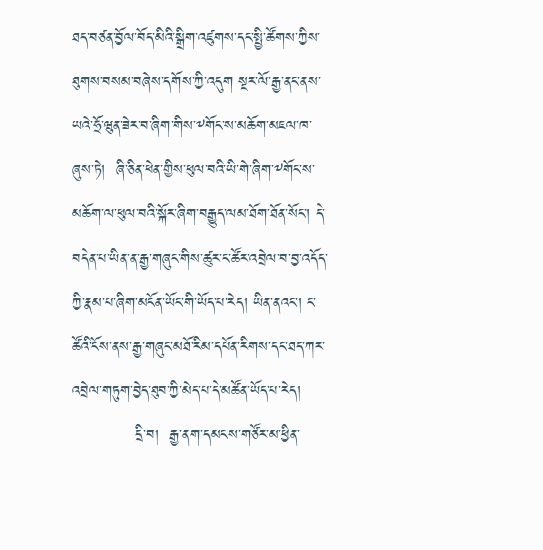ཐད་བཙན་བྱོལ་བོད་མིའི་སྒྲིག་འཛུགས་དང་སྤྱི་ཚོགས་ཀྱིས་ཐུགས་བསམ་བཞེས་དགོས་ཀྱི་འདུག སྔར་ལོ་རྒྱ་ནང་ནས་ཡའེ་ཧྲོ་ཝུན་ཟེར་བ་ཞིག་གིས་༸གོང་ས་མཆོག་མཇལ་ཁ་ཞུས་ཏེ།  ཞི་ཅིན་ཕེན་གྱིས་ཕུལ་བའི་ཡི་གེ་ཞིག་༸གོང་ས་མཆོག་ལ་ཕུལ་བའི་སྐོར་ཞིག་བརྒྱུད་ལམ་ཐོག་ཐོན་སོང་། དེ་བདེན་པ་ཡིན་ན་རྒྱ་གཞུང་གིས་ཚུར་ང་ཚོར་འབྲེལ་བ་བྱ་འདོད་ཀྱི་རྣམ་པ་ཞིག་མངོན་ཡོང་གི་ཡོད་པ་རེད། ཡིན་ནའང་། ང་ཚོའི་ངོས་ནས་རྒྱ་གཞུང་མཐོ་རིམ་དཔོན་རིགས་དང་ཐད་ཀར་འབྲེལ་གཏུག་བྱེད་ཐུབ་ཀྱི་མེད་པ་དེ་མཚོན་ཡོད་པ་རེད།
            དྲི་བ།  རྒྱ་ནག་དམངས་གཙོར་མ་ཕྱིན་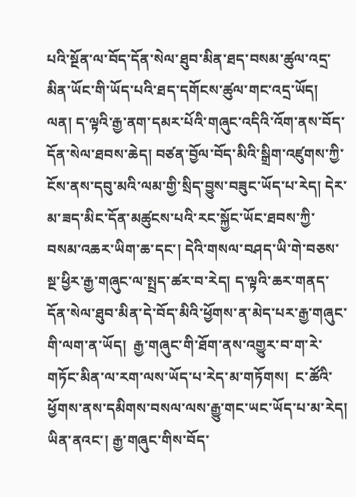པའི་སྔོན་ལ་བོད་དོན་སེལ་ཐུབ་མིན་ཐད་བསམ་ཚུལ་འདྲ་མིན་ཡོང་གི་ཡོད་པའི་ཐད་དགོངས་ཚུལ་གང་འདྲ་ཡོད།
ལན། ད་ལྟའི་རྒྱ་ནག་དམར་པོའི་གཞུང་འདིའི་འོག་ནས་བོད་དོན་སེལ་ཐབས་ཆེད། བཙན་བྱོལ་བོད་མིའི་སྒྲིག་འཛུགས་ཀྱི་ངོས་ནས་དབུ་མའི་ལམ་གྱི་སྲིད་བྱུས་བཟུང་ཡོད་པ་རེད། དེར་མ་ཟད་མིང་དོན་མཚུངས་པའི་རང་སྐྱོང་ཡོང་ཐབས་ཀྱི་བསམ་འཆར་ཡིག་ཆ་དང་། དེའི་གསལ་བཤད་ཡི་གེ་བཅས་སྔ་ཕྱིར་རྒྱ་གཞུང་ལ་སྤྲད་ཚར་བ་རེད། ད་ལྟའི་ཆར་གནད་དོན་སེལ་ཐུབ་མིན་དེ་བོད་མིའི་ཕྱོགས་ན་མེད་པར་རྒྱ་གཞུང་གི་ལག་ན་ཡོད།  རྒྱ་གཞུང་གི་ཐོག་ནས་འགྱུར་བ་ག་རེ་གཏོང་མིན་ལ་རག་ལས་ཡོད་པ་རེད་མ་གཏོགས།  ང་ཚོའི་ཕྱོགས་ནས་དམིགས་བསལ་ལས་རྒྱུ་གང་ཡང་ཡོད་པ་མ་རེད། ཡིན་ནའང་། རྒྱ་གཞུང་གིས་བོད་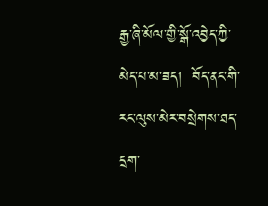རྒྱ་ཞི་མོལ་གྱི་སྒོ་འབྱེད་ཀྱི་མེད་པ་མ་ཟད།  བོད་ནང་གི་རང་ལུས་མེར་བསྲེགས་ཐད་དྲག་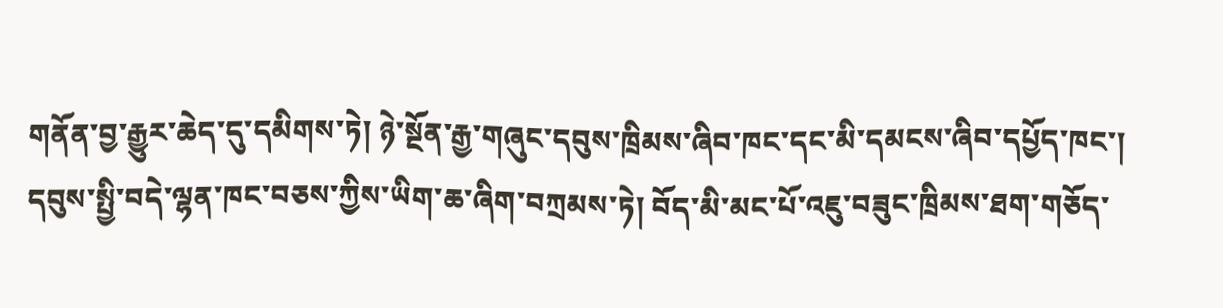གནོན་བྱ་རྒྱུར་ཆེད་དུ་དམིགས་ཏེ། ཉེ་སྔོན་རྒྱ་གཞུང་དབུས་ཁྲིམས་ཞིབ་ཁང་དང་མི་དམངས་ཞིབ་དཔྱོད་ཁང་། དབུས་སྤྱི་བདེ་ལྷན་ཁང་བཅས་ཀྱིས་ཡིག་ཆ་ཞིག་བཀྲམས་ཏེ། བོད་མི་མང་པོ་འཇུ་བཟུང་ཁྲིམས་ཐག་གཅོད་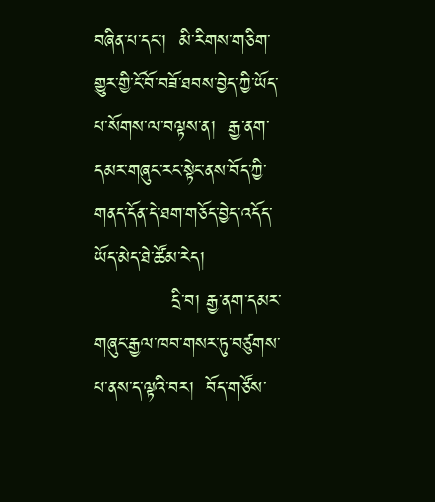བཞིན་པ་དང་།  མི་རིགས་གཅིག་གྱུར་གྱི་ངོ་བོ་བཟོ་ཐབས་བྱེད་ཀྱི་ཡོད་པ་སོགས་ལ་བལྟས་ན།  རྒྱ་ནག་དམར་གཞུང་རང་སྟེང་ནས་བོད་ཀྱི་གནད་དོན་དེ་ཐག་གཅོད་བྱེད་འདོད་ཡོད་མེད་ཐེ་ཚོམ་རེད།
            དྲི་བ། རྒྱ་ནག་དམར་གཞུང་རྒྱལ་ཁབ་གསར་ཏུ་བཙུགས་པ་ནས་ད་ལྟའི་བར།  བོད་གཙོས་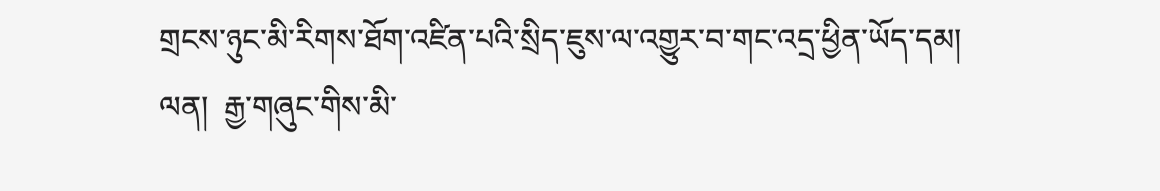གྲངས་ཉུང་མི་རིགས་ཐོག་འཛིན་པའི་སྲིད་ཇུས་ལ་འགྱུར་བ་གང་འདྲ་ཕྱིན་ཡོད་དམ།
ལན།  རྒྱ་གཞུང་གིས་མི་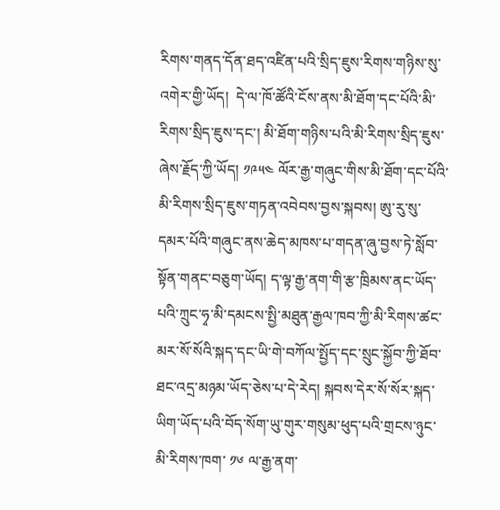རིགས་གནད་དོན་ཐད་འཛིན་པའི་སྲིད་ཇུས་རིགས་གཉིས་སུ་འགེར་གྱི་ཡོད།  དེ་ལ་ཁོ་ཚོའི་ངོས་ནས་མི་ཐོག་དང་པོའི་མི་རིགས་སྲིད་ཇུས་དང་། མི་ཐོག་གཉིས་པའི་མི་རིགས་སྲིད་ཇུས་ཞེས་རྗོད་ཀྱི་ཡོད། ༡༩༥༤ ལོར་རྒྱ་གཞུང་གིས་མི་ཐོག་དང་པོའི་མི་རིགས་སྲིད་ཇུས་གཏན་འབེབས་བྱས་སྐབས། ཨུ་རུ་སུ་དམར་པོའི་གཞུང་ནས་ཆེད་མཁས་པ་གདན་ཞུ་བྱས་ཏེ་སློབ་སྟོན་གནང་བཅུག་ཡོད། ད་ལྟ་རྒྱ་ནག་གི་རྩ་ཁྲིམས་ནང་ཡོད་པའི་ཀྲུང་ཧྭ་མི་དམངས་སྤྱི་མཐུན་རྒྱལ་ཁབ་ཀྱི་མི་རིགས་ཚང་མར་སོ་སོའི་སྐད་དང་ཡི་གེ་བཀོལ་སྤྱོད་དང་སྲུང་སྐྱོབ་ཀྱི་ཐོབ་ཐང་འདྲ་མཉམ་ཡོད་ཅེས་པ་དེ་རེད། སྐབས་དེར་སོ་སོར་སྐད་ཡིག་ཡོད་པའི་བོད་སོག་ཡུ་གུར་གསུམ་ཕུད་པའི་གྲངས་ཉུང་མི་རིགས་ཁག་ ༡༦ ལ་རྒྱ་ནག་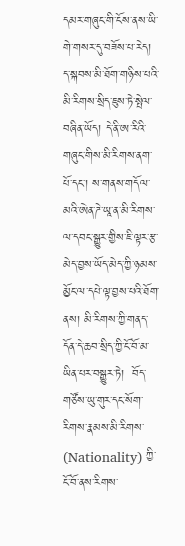དམར་གཞུང་གི་ངོས་ནས་ཡི་གེ་གསར་དུ་བཟོས་པ་རེད། ད་སྐབས་མི་ཐོག་གཉིས་པའི་མི་རིགས་སྲིད་ཇུས་ཏེ་སྤེལ་བཞིན་ཡོད། དེ་ནི་ཨ་རིའི་གཞུང་གིས་མི་རིགས་ནག་པོ་དང་། ས་གནས་གདོལ་མའི་ཨེན་ཌེ་ཡཱ་ན་མི་རིགས་ལ་དབང་སྒྱུར་གྱིས་ཇི་ལྟར་རྩ་མེད་བྱས་ཡོད་མེད་ཀྱི་ཉམས་མྱོང་ལ་དཔེ་ལྟ་བྱས་པའི་ཐོག་ནས། མི་རིགས་ཀྱི་གནད་དོན་དེ་ཆབ་སྲིད་ཀྱི་ངོ་བོ་མ་ཡིན་པར་བསྒྱུར་ཏེ།  བོད་གཙོས་ཡུ་གུར་དང་སོག་རིགས་རྣམས་མི་རིགས་ (Nationality) ཀྱི་ངོ་བོ་ནས་རིགས་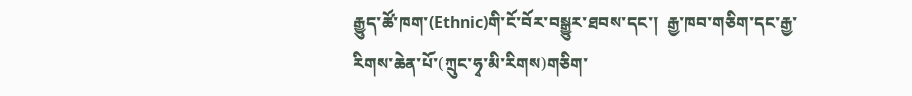རྒྱུད་ཚོ་ཁག་(Ethnic)གི་ངོ་བོར་བསྒྱུར་ཐབས་དང་།  རྒྱ་ཁབ་གཅིག་དང་རྒྱ་རིགས་ཆེན་པོ་(ཀྲུང་ཧྭ་མི་རིགས)གཅིག་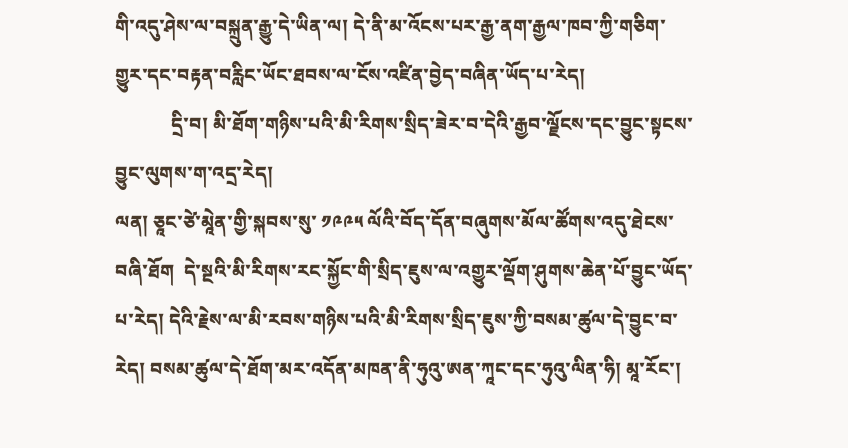གི་འདུ་ཤེས་ལ་བསྐྲུན་རྒྱུ་དེ་ཡིན་ལ། དེ་ནི་མ་འོངས་པར་རྒྱ་ནག་རྒྱལ་ཁབ་ཀྱི་གཅིག་གྱུར་དང་བརྟན་བརླིང་ཡོང་ཐབས་ལ་ངོས་འཛིན་བྱེད་བཞིན་ཡོད་པ་རེད།
            དྲི་བ། མི་ཐོག་གཉིས་པའི་མི་རིགས་སྲིད་ཟེར་བ་དེའི་རྒྱབ་ལྗོངས་དང་བྱུང་སྟངས་བྱུང་ལུགས་ག་འདྲ་རེད།
ལན། ཅཱང་ཙེ་མཱེན་གྱི་སྐབས་སུ་ ༡༩༩༥ ལོའི་བོད་དོན་བཞུགས་མོལ་ཚོགས་འདུ་ཐེངས་བཞི་ཐོག  དེ་སྔའི་མི་རིགས་རང་སྐྱོང་གི་སྲིད་ཇུས་ལ་འགྱུར་ལྡོག་ཤུགས་ཆེན་པོ་བྱུང་ཡོད་པ་རེད། དེའི་རྗེས་ལ་མི་རབས་གཉིས་པའི་མི་རིགས་སྲིད་ཇུས་ཀྱི་བསམ་ཚུལ་དེ་བྱུང་བ་རེད། བསམ་ཚུལ་དེ་ཐོག་མར་འདོན་མཁན་ནི་ཧུའུ་ཨན་ཀཱང་དང་ཧུའུ་ལིན་ཧི། མཱ་རོང་།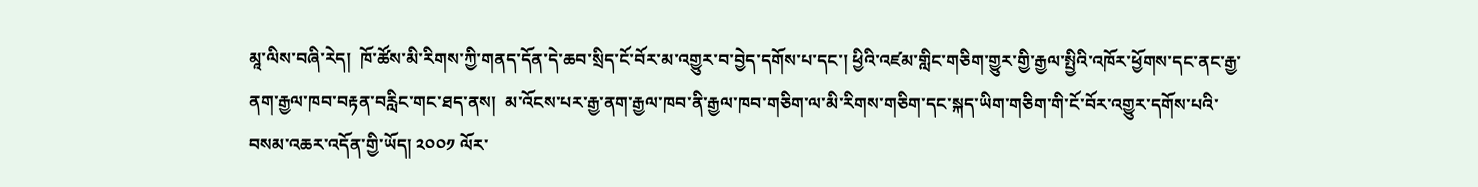མཱ་ལིས་བཞི་རེད།  ཁོ་ཚོས་མི་རིགས་ཀྱི་གནད་དོན་དེ་ཆབ་སྲིད་ངོ་བོར་མ་འགྱུར་བ་བྱེད་དགོས་པ་དང་། ཕྱིའི་འཛམ་གླིང་གཅིག་གྱུར་གྱི་རྒྱལ་སྤྱིའི་འཁོར་ཕྱོགས་དང་ནང་རྒྱ་ནག་རྒྱལ་ཁབ་བརྟན་བརླིང་གང་ཐད་ནས།  མ་འོངས་པར་རྒྱ་ནག་རྒྱལ་ཁབ་ནི་རྒྱལ་ཁབ་གཅིག་ལ་མི་རིགས་གཅིག་དང་སྐད་ཡིག་གཅིག་གི་ངོ་བོར་འགྱུར་དགོས་པའི་བསམ་འཆར་འདོན་གྱི་ཡོད། ༢༠༠༡ ལོར་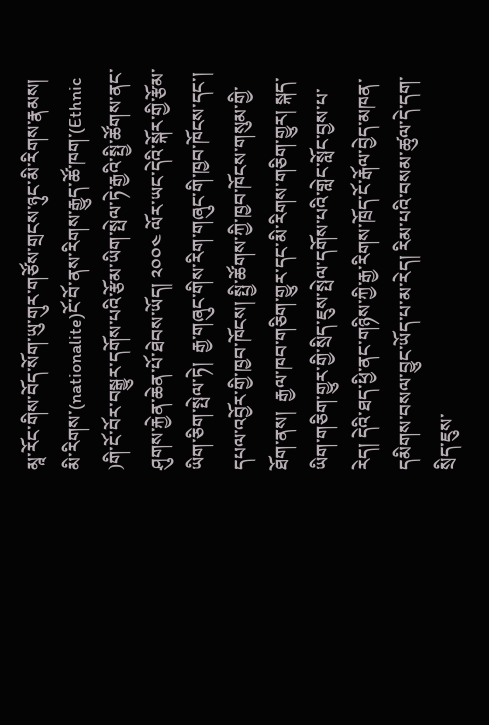མཱ་རོང་གིས་བོད་སོག་ཡུ་གུར་གཙོས་གྲངས་ཉུང་མི་རིགས་རྣམས།  མི་རིགས་(nationalite)ངོ་བོ་ནས་རིགས་རྒྱུད་ཚོ་ཁག་(Ethnic )གི་ངོ་བོར་བསྒྱུར་དགོས་པའི་རྩོམ་ཡིག་སྤེལ་ཏེ་རྒྱའི་སྤྱི་ཚོགས་ནང་ཤུགས་རྐྱེན་ཆེན་པོ་ཐེབས་ཡོད། ༢༠༠༤ ལོར་ཡང་དེའི་སྐོར་གྱི་རྩོམ་ཡིག་ཅིག་སྤེལ་ཏེ།  རྒྱ་གཞུང་གིས་རིག་གཞུང་གི་ཁྱབ་ཁོངས་དང་། དཔལ་འབྱོར་གྱི་ཁྱབ་ཁོངས། སྤྱི་ཚོགས་ཀྱི་ཁྱབ་ཁོངས་གསུམ་གྱི་ཐོག་ནས།  རྒྱལ་ཁབ་གཅིག་གྱུར་དང་མི་རིགས་གཅིག་གྱུར། སྐད་ཡིག་གཅིག་གྱུར་གྱི་སྲིད་ཇུས་སྤེལ་དགོས་པའི་གླེང་སློང་བྱས་པ་རེད། དེའི་ཐད་ཕྱི་ནང་གཉིས་ཀྱི་རྒྱ་རིགས་ཁྲོད་ངོ་རྒོལ་བྱེད་མཁན་དམིགས་བསལ་བྱུང་ཡོད་པ་མ་རེད། རིམ་པའི་བསམ་ཚུལ་དེ་དག་སྲིད་ཇུས་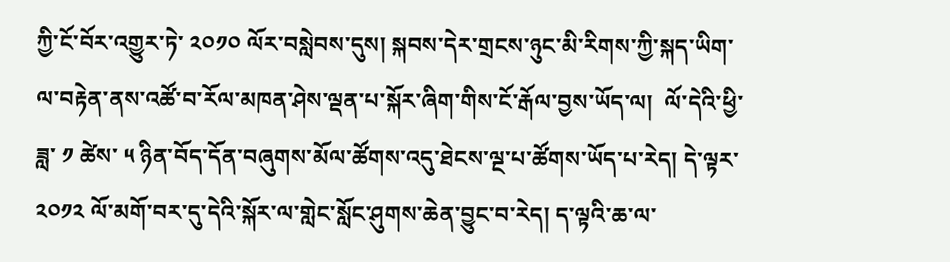ཀྱི་ངོ་བོར་འགྱུར་ཏེ་ ༢༠༡༠ ལོར་བསླེབས་དུས། སྐབས་དེར་གྲངས་ཉུང་མི་རིགས་ཀྱི་སྐད་ཡིག་ལ་བརྟེན་ནས་འཚོ་བ་རོལ་མཁན་ཤེས་ལྡན་པ་སྐོར་ཞིག་གིས་ངོ་རྒོལ་བྱས་ཡོད་ལ།  ལོ་དེའི་ཕྱི་ཟླ་ ༡ ཚེས་ ༥ ཉིན་བོད་དོན་བཞུགས་མོལ་ཚོགས་འདུ་ཐེངས་ལྔ་པ་ཚོགས་ཡོད་པ་རེད། དེ་ལྟར་ ༢༠༡༢ ལོ་མགོ་བར་དུ་དེའི་སྐོར་ལ་གླེང་སློང་ཤུགས་ཆེན་བྱུང་བ་རེད། ད་ལྟའི་ཆ་ལ་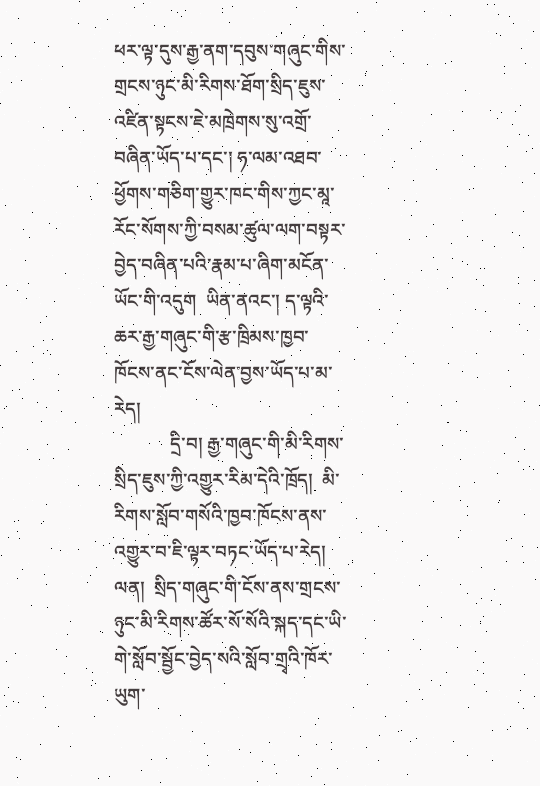ཕར་ལྟ་དུས་རྒྱ་ནག་དབུས་གཞུང་གིས་གྲངས་ཉུང་མི་རིགས་ཐོག་སྲིད་ཇུས་འཛིན་སྟངས་ཇེ་མཁྲེགས་སུ་འགྲོ་བཞིན་ཡོད་པ་དང་། ཧ་ལམ་འཐབ་ཕྱོགས་གཅིག་གྱུར་ཁང་གིས་ཀྱང་མཱ་རོང་སོགས་ཀྱི་བསམ་ཚུལ་ལག་བསྟར་བྱེད་བཞིན་པའི་རྣམ་པ་ཞིག་མངོན་ཡོང་གི་འདུག  ཡིན་ནའང་། ད་ལྟའི་ཆར་རྒྱ་གཞུང་གི་རྩ་ཁྲིམས་ཁྱབ་ཁོངས་ནང་ངོས་ལེན་བྱས་ཡོད་པ་མ་རེད།
            དྲི་བ། རྒྱ་གཞུང་གི་མི་རིགས་སྲིད་ཇུས་ཀྱི་འགྱུར་རིམ་དེའི་ཁྲོད།  མི་རིགས་སློབ་གསོའི་ཁྱབ་ཁོངས་ནས་འགྱུར་བ་ཇི་ལྟར་བཏང་ཡོད་པ་རེད།
ལན།  སྲིད་གཞུང་གི་ངོས་ནས་གྲངས་ཉུང་མི་རིགས་ཚོར་སོ་སོའི་སྐད་དང་ཡི་གེ་སློབ་སྦྱོང་བྱེད་སའི་སློབ་གྲྭའི་ཁོར་ཡུག་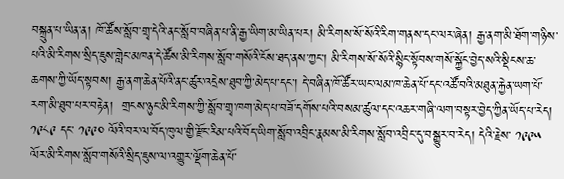བསྐྲུན་པ་ཡིན་ན། ཁོ་ཚོས་སློབ་གྲྭ་དེའི་ནང་སློབ་བཞིན་པ་ནི་རྒྱ་ཡིག་མ་ཡིན་པར། མི་རིགས་སོ་སོའི་རིག་གནས་དང་ལར་ཞེན། རྒྱ་ནག་མི་ཐོག་གཉིས་པའི་མི་རིགས་སྲིད་ཇུས་གླེང་མཁན་དེ་ཚོས་མི་རིགས་སློབ་གསོའི་ངོས་ཐད་ནས་ཀྱང་། མི་རིགས་སོ་སོའི་སྙིང་སྟོབས་གསོ་སྐྱོང་བྱེད་སའི་སྡིངས་ཆ་ཆགས་ཀྱི་ཡོད་སྟབས། རྒྱ་ནག་ཆེན་པོའི་ནང་ཚུར་འདྲེས་ཐུབ་ཀྱི་མེད་པ་དང་། དེ་བཞིན་ཁོ་ཚོར་ཡང་ལམ་ཁ་ཆེན་པོ་དང་འཚོ་བའི་མཐུན་རྐྱེན་ཡག་པོ་རག་མི་ཐུབ་པར་བརྟེན།  གྲངས་ཉུང་མི་རིགས་ཀྱི་སློབ་གྲྭ་ཁག་མེད་པ་བཟོ་དགོས་པའི་བསམ་ཚུལ་དང་འཆར་གཞི་ལག་བསྟར་བྱེད་ཀྱིན་ཡོད་པ་རེད། ༡༩༨༩ དང་ ༡༩༩༠ ལོའི་བར་ལ་བོད་ཁུལ་གྱི་རྫོང་རིམ་པའི་བོད་ཡིག་སློབ་འབྲིང་རྣམས་མི་རིགས་སློབ་འབྲིང་དུ་བསྒྱུར་བ་རེད། དེའི་རྗེས་ ༡༩༩༥ ལོར་མི་རིགས་སློབ་གསོའི་སྲིད་ཇུས་ལ་འགྱུར་ལྡོག་ཆེན་པོ་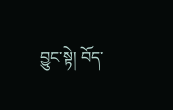བྱུང་སྟེ། བོད་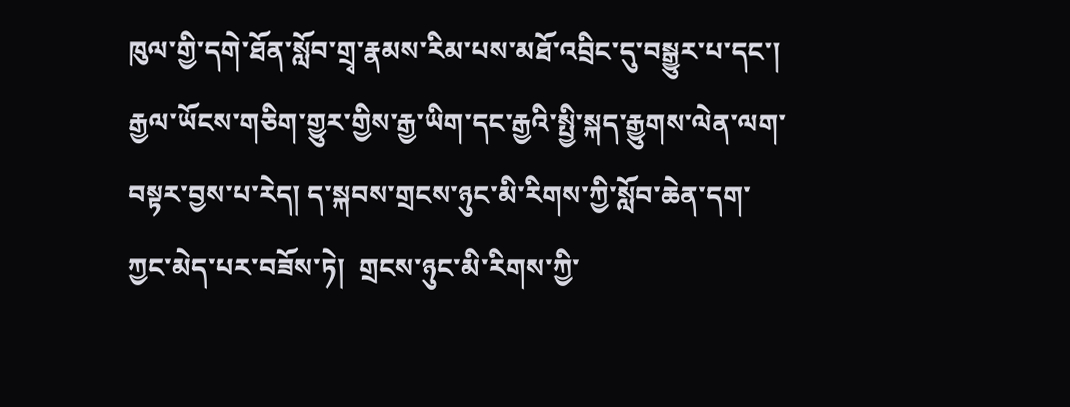ཁུལ་གྱི་དགེ་ཐོན་སློབ་གྲྭ་རྣམས་རིམ་པས་མཐོ་འབྲིང་དུ་བསྒྱུར་པ་དང་། རྒྱལ་ཡོངས་གཅིག་གྱུར་གྱིས་རྒྱ་ཡིག་དང་རྒྱའི་སྤྱི་སྐད་རྒྱུགས་ལེན་ལག་བསྟར་བྱས་པ་རེད། ད་སྐབས་གྲངས་ཉུང་མི་རིགས་ཀྱི་སློབ་ཆེན་དག་ཀྱང་མེད་པར་བཟོས་ཏེ།  གྲངས་ཉུང་མི་རིགས་ཀྱི་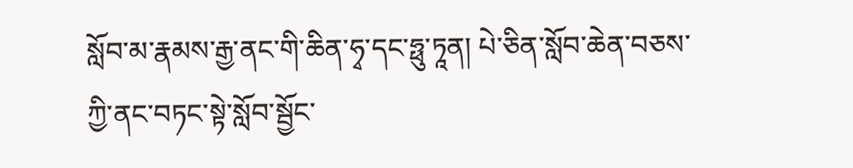སློབ་མ་རྣམས་རྒྱ་ནང་གི་ཆིན་ཧྭ་དང་ཧྥུ་ཏཱན། པེ་ཅིན་སློབ་ཆེན་བཅས་ཀྱི་ནང་བཏང་སྟེ་སློབ་སྦྱོང་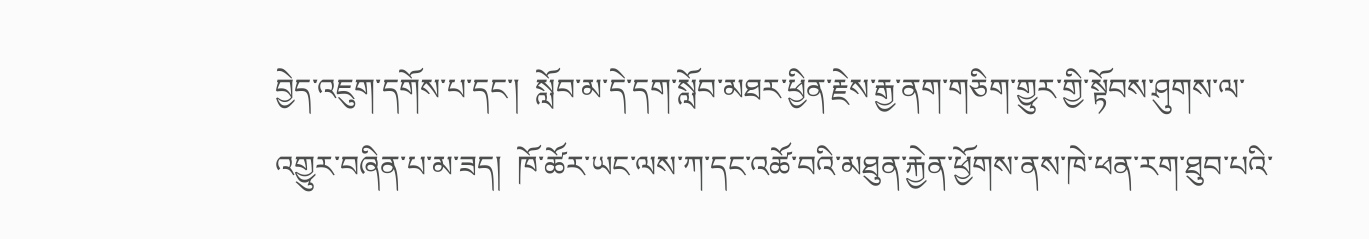བྱེད་འཇུག་དགོས་པ་དང་།  སློབ་མ་དེ་དག་སློབ་མཐར་ཕྱིན་རྗེས་རྒྱ་ནག་གཅིག་གྱུར་གྱི་སྟོབས་ཤུགས་ལ་འགྱུར་བཞིན་པ་མ་ཟད།  ཁོ་ཚོར་ཡང་ལས་ཀ་དང་འཚོ་བའི་མཐུན་རྐྱེན་ཕྱོགས་ནས་ཁེ་ཕན་རག་ཐུབ་པའི་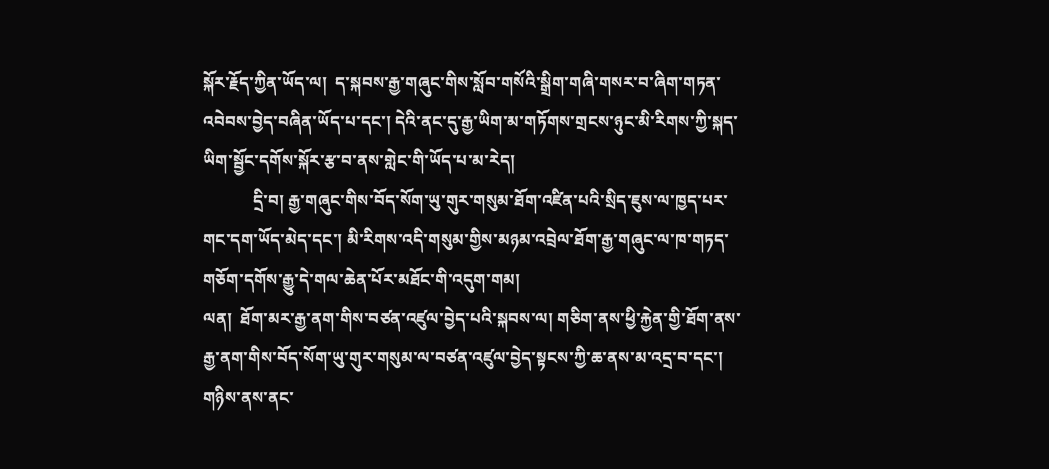སྐོར་རྗོད་ཀྱིན་ཡོད་ལ།  ད་སྐབས་རྒྱ་གཞུང་གིས་སློབ་གསོའི་སྒྲིག་གཞི་གསར་བ་ཞིག་གཏན་འབེབས་བྱེད་བཞིན་ཡོད་པ་དང་། དེའི་ནང་དུ་རྒྱ་ཡིག་མ་གཏོགས་གྲངས་ཉུང་མི་རིགས་ཀྱི་སྐད་ཡིག་སྦྱོང་དགོས་སྐོར་རྩ་བ་ནས་གླེང་གི་ཡོད་པ་མ་རེད།
            དྲི་བ། རྒྱ་གཞུང་གིས་བོད་སོག་ཡུ་གུར་གསུམ་ཐོག་འཛིན་པའི་སྲིད་ཇུས་ལ་ཁྱད་པར་གང་དག་ཡོད་མེད་དང་། མི་རིགས་འདི་གསུམ་གྱིས་མཉམ་འབྲེལ་ཐོག་རྒྱ་གཞུང་ལ་ཁ་གཏད་གཅོག་དགོས་རྒྱུ་དེ་གལ་ཆེན་པོར་མཐོང་གི་འདུག་གམ།
ལན།  ཐོག་མར་རྒྱ་ནག་གིས་བཙན་འཛུལ་བྱེད་པའི་སྐབས་ལ། གཅིག་ནས་ཕྱི་རྐྱེན་གྱི་ཐོག་ནས་རྒྱ་ནག་གིས་བོད་སོག་ཡུ་གུར་གསུམ་ལ་བཙན་འཛུལ་བྱེད་སྟངས་ཀྱི་ཆ་ནས་མ་འདྲ་བ་དང་། གཉིས་ནས་ནང་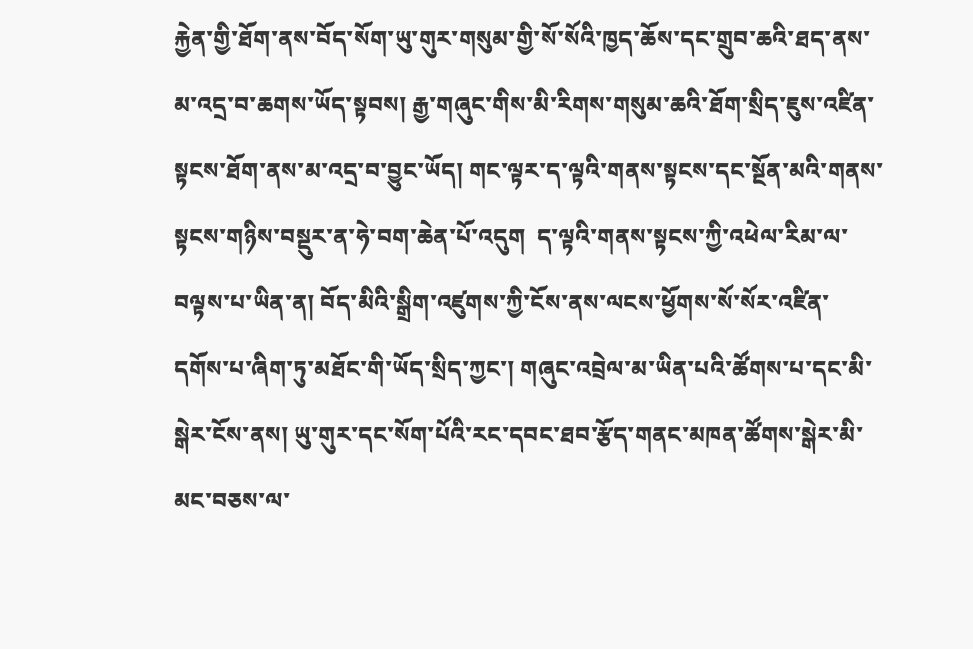རྐྱེན་གྱི་ཐོག་ནས་བོད་སོག་ཡུ་གུར་གསུམ་གྱི་སོ་སོའི་ཁྱད་ཆོས་དང་གྲུབ་ཆའི་ཐད་ནས་མ་འདྲ་བ་ཆགས་ཡོད་སྟབས། རྒྱ་གཞུང་གིས་མི་རིགས་གསུམ་ཆའི་ཐོག་སྲིད་ཇུས་འཛིན་སྟངས་ཐོག་ནས་མ་འདྲ་བ་བྱུང་ཡོད། གང་ལྟར་ད་ལྟའི་གནས་སྟངས་དང་སྔོན་མའི་གནས་སྟངས་གཉིས་བསྡུར་ན་ཧེ་བག་ཆེན་པོ་འདུག  ད་ལྟའི་གནས་སྟངས་ཀྱི་འཕེལ་རིམ་ལ་བལྟས་པ་ཡིན་ན། བོད་མིའི་སྒྲིག་འཛུགས་ཀྱི་ངོས་ནས་ལངས་ཕྱོགས་སོ་སོར་འཛིན་དགོས་པ་ཞིག་ཏུ་མཐོང་གི་ཡོད་སྲིད་ཀྱང་། གཞུང་འབྲེལ་མ་ཡིན་པའི་ཚོགས་པ་དང་མི་སྒེར་ངོས་ནས། ཡུ་གུར་དང་སོག་པོའི་རང་དབང་ཐབ་རྩོད་གནང་མཁན་ཚོགས་སྒེར་མི་མང་བཅས་ལ་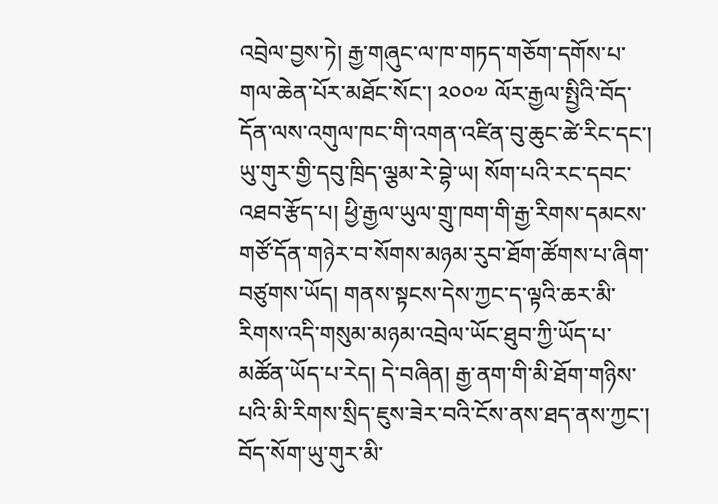འབྲེལ་བྱས་ཏེ། རྒྱ་གཞུང་ལ་ཁ་གཏད་གཅོག་དགོས་པ་གལ་ཆེན་པོར་མཐོང་སོང་། ༢༠༠༧ ལོར་རྒྱལ་སྤྱིའི་བོད་དོན་ལས་འགུལ་ཁང་གི་འགན་འཛིན་བུ་ཆུང་ཚེ་རིང་དང་། ཡུ་གུར་གྱི་དབུ་ཁྲིད་ལྕམ་རེ་བྷེ་ཡ། སོག་པའི་རང་དབང་འཐབ་རྩོད་པ། ཕྱི་རྒྱལ་ཡུལ་གྲུ་ཁག་གི་རྒྱ་རིགས་དམངས་གཙོ་དོན་གཉེར་བ་སོགས་མཉམ་རུབ་ཐོག་ཚོགས་པ་ཞིག་བཙུགས་ཡོད། གནས་སྟངས་དེས་ཀྱང་ད་ལྟའི་ཆར་མི་རིགས་འདི་གསུམ་མཉམ་འབྲེལ་ཡོང་ཐུབ་ཀྱི་ཡོད་པ་མཚོན་ཡོད་པ་རེད། དེ་བཞིན། རྒྱ་ནག་གི་མི་ཐོག་གཉིས་པའི་མི་རིགས་སྲིད་ཇུས་ཟེར་བའི་ངོས་ནས་ཐད་ནས་ཀྱང་། བོད་སོག་ཡུ་གུར་མི་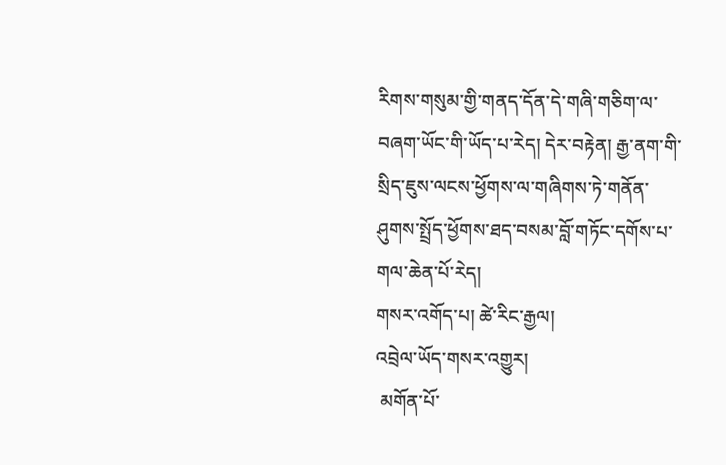རིགས་གསུམ་གྱི་གནད་དོན་དེ་གཞི་གཅིག་ལ་བཞག་ཡོང་གི་ཡོད་པ་རེད། དེར་བརྟེན། རྒྱ་ནག་གི་སྲིད་ཇུས་ལངས་ཕྱོགས་ལ་གཞིགས་ཏེ་གནོན་ཤུགས་སྤྲོད་ཕྱོགས་ཐད་བསམ་བློ་གཏོང་དགོས་པ་གལ་ཆེན་པོ་རེད།
གསར་འགོད་པ། ཚེ་རིང་རྒྱལ།
འབྲེལ་ཡོད་གསར་འགྱུར།
 མགོན་པོ་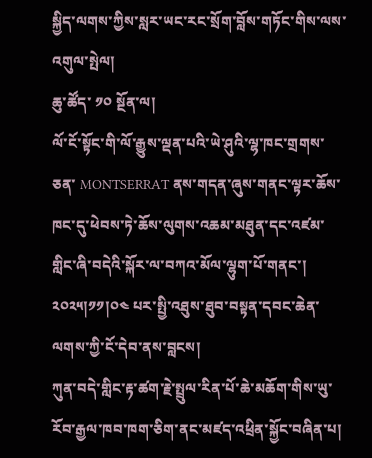སྐྱིད་ལགས་ཀྱིས་སླར་ཡང་རང་སྲོག་བློས་གཏོང་གིས་ལས་འགུལ་སྤེལ།
ཆུ་ཚོད་ ༡༠ སྔོན་ལ།
ལོ་ངོ་སྟོང་གི་ལོ་རྒྱུས་ལྡན་པའི་ཡེ་ཤུའི་ལྷ་ཁང་གྲགས་ཅན་ MONTSERRAT ནས་གདན་ཞུས་གནང་ལྟར་ཆོས་ཁང་དུ་ཕེབས་ཏེ་ཆོས་ལུགས་འཆམ་མཐུན་དང་འཛམ་གླིང་ཞི་བདེའི་སྐོར་ལ་བཀའ་མོལ་ལྷུག་པོ་གནང་། ༢༠༢༥།༡༡།༠༤ པར་སྤྱི་འཐུས་ཐུབ་བསྟན་དབང་ཆེན་ལགས་ཀྱི་ངོ་དེབ་ནས་བླངས།
ཀུན་བདེ་གླིང་རྟ་ཚག་རྗེ་སྤྲུལ་རིན་པོ་ཆེ་མཆོག་གིས་ཡུ་རོབ་རྒྱལ་ཁབ་ཁག་ཅིག་ནང་མཛད་འཕྲིན་སྐྱོང་བཞིན་པ།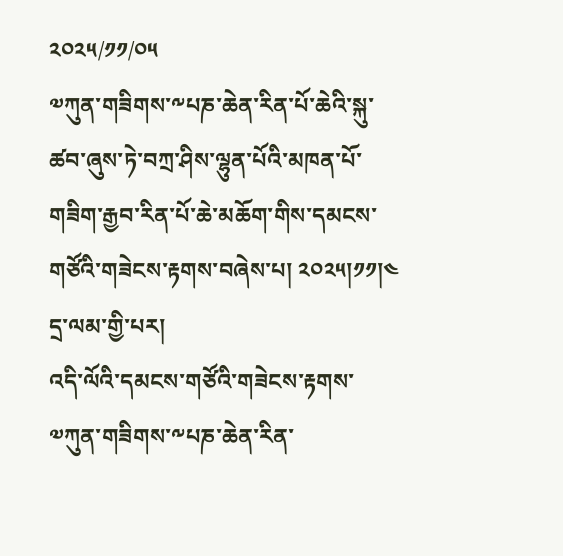༢༠༢༥/༡༡/༠༥
༧ཀུན་གཟིགས་༸པཎ་ཆེན་རིན་པོ་ཆེའི་སྐུ་ཚབ་ཞུས་ཏེ་བཀྲ་ཤིས་ལྷུན་པོའི་མཁན་པོ་གཟིག་རྒྱབ་རིན་པོ་ཆེ་མཆོག་གིས་དམངས་གཙོའི་གཟེངས་རྟགས་བཞེས་པ། ༢༠༢༥།༡༡།༤ དྲ་ལམ་གྱི་པར།
འདི་ལོའི་དམངས་གཙོའི་གཟེངས་རྟགས་༧ཀུན་གཟིགས་༸པཎ་ཆེན་རིན་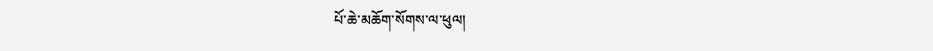པོ་ཆེ་མཆོག་སོགས་ལ་ཕུལ།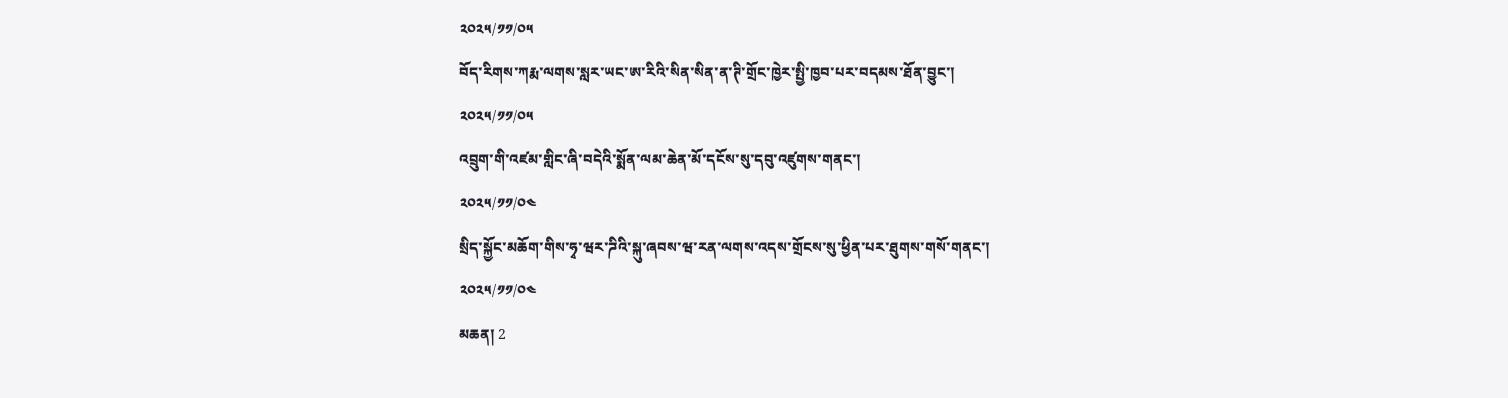༢༠༢༥/༡༡/༠༥
བོད་རིགས་ཀརྨ་ལགས་སླར་ཡང་ཨ་རིའི་སིན་སིན་ན་ཊི་གྲོང་ཁྱེར་སྤྱི་ཁྱབ་པར་བདམས་ཐོན་བྱུང་།
༢༠༢༥/༡༡/༠༥
འབྲུག་གི་འཛམ་གླིང་ཞི་བདེའི་སྨོན་ལམ་ཆེན་མོ་དངོས་སུ་དབུ་འཛུགས་གནང་།
༢༠༢༥/༡༡/༠༤
སྲིད་སྐྱོང་མཆོག་གིས་ཧྭ་ཝར་ཌིའི་སྐུ་ཞབས་ཝ་རན་ལགས་འདས་གྲོངས་སུ་ཕྱིན་པར་ཐུགས་གསོ་གནང་།
༢༠༢༥/༡༡/༠༤
མཆན། 2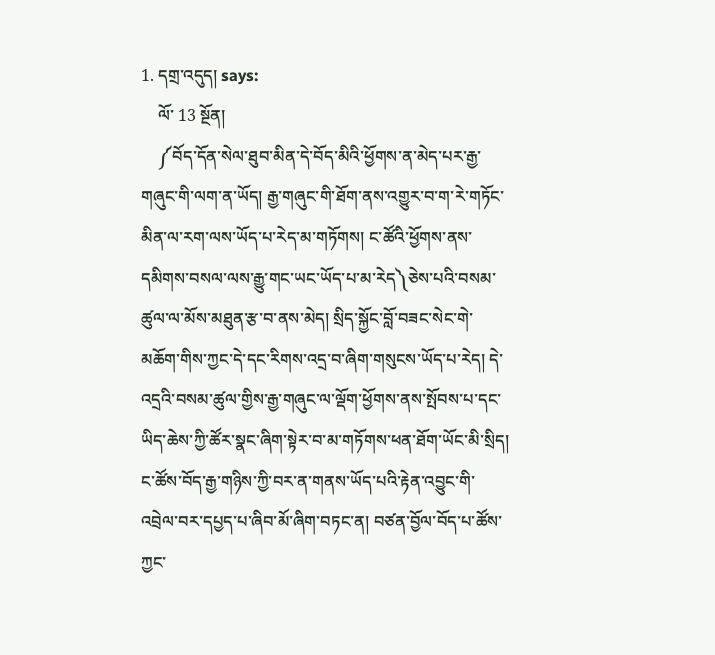1. དགྲ་འདུད། says:
    ལོ་ 13 སྔོན།
    ༼བོད་དོན་སེལ་ཐུབ་མིན་དེ་བོད་མིའི་ཕྱོགས་ན་མེད་པར་རྒྱ་གཞུང་གི་ལག་ན་ཡོད། རྒྱ་གཞུང་གི་ཐོག་ནས་འགྱུར་བ་ག་རེ་གཏོང་མིན་ལ་རག་ལས་ཡོད་པ་རེད་མ་གཏོགས། ང་ཚོའི་ཕྱོགས་ནས་དམིགས་བསལ་ལས་རྒྱུ་གང་ཡང་ཡོད་པ་མ་རེད༽ཅེས་པའི་བསམ་ཚུལ་ལ་མོས་མཐུན་རྩ་བ་ནས་མེད། སྲིད་སྐྱོང་བློ་བཟང་སེང་གེ་མཆོག་གིས་ཀྱང་དེ་དང་རིགས་འདྲ་བ་ཞིག་གསུངས་ཡོད་པ་རེད། དེ་འདྲའི་བསམ་ཚུལ་གྱིས་རྒྱ་གཞུང་ལ་ལྡོག་ཕྱོགས་ནས་སྤོབས་པ་དང་ཡིད་ཆེས་ཀྱི་ཚོར་སྣང་ཞིག་སྟེར་བ་མ་གཏོགས་ཕན་ཐོག་ཡོང་མི་སྲིད། ང་ཚོས་བོད་རྒྱ་གཉིས་ཀྱི་བར་ན་གནས་ཡོད་པའི་རྟེན་འབྱུང་གི་འབྲེལ་བར་དཔྱད་པ་ཞིབ་མོ་ཞིག་བཏང་ན། བཙན་བྱོལ་བོད་པ་ཚོས་ཀྱང་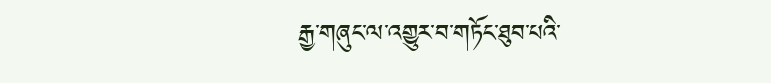རྒྱ་གཞུང་ལ་འགྱུར་བ་གཏོང་ཐུབ་པའི་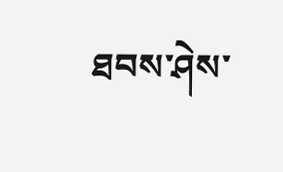ཐབས་ཤེས་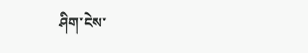ཤིག་ངེས་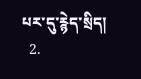པར་དུ་རྙེད་སྲིད།
  2.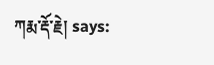ཀརྨ་རྡོ་རྗེ། says: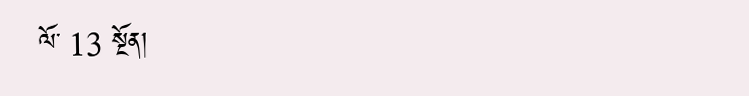ལོ་ 13 སྔོན།